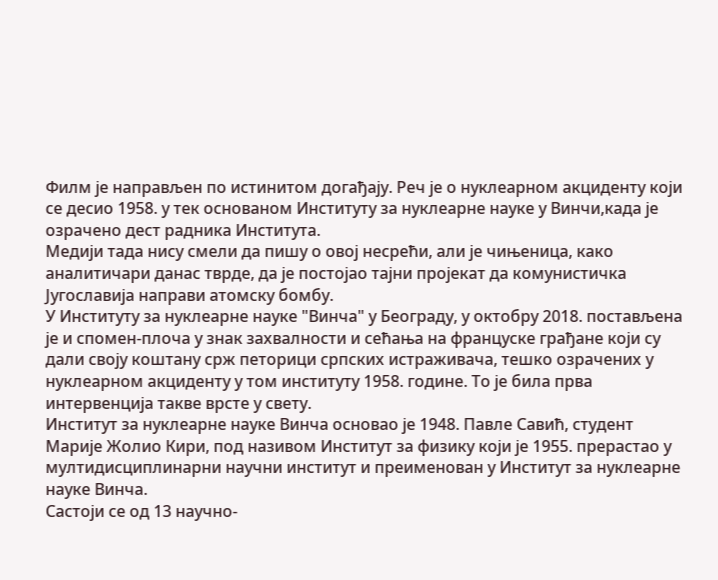Филм је направљен по истинитом догађају. Реч је о нуклеарном акциденту који се десио 1958. у тек основаном Институту за нуклеарне науке у Винчи,када је озрачено дест радника Института.
Медији тада нису смели да пишу о овој несрећи, али је чињеница, како аналитичари данас тврде, да је постојао тајни пројекат да комунистичка Југославија направи атомску бомбу.
У Институту за нуклеарне науке "Винча" у Београду, у октобру 2018. постављена је и спомен-плоча у знак захвалности и сећања на француске грађане који су дали своју коштану срж петорици српских истраживача, тешко озрачених у нуклеарном акциденту у том институту 1958. године. То је била прва интервенција такве врсте у свету.
Институт за нуклеарне науке Винча основао је 1948. Павле Савић, студент Марије Жолио Кири, под називом Институт за физику који је 1955. прерастао у мултидисциплинарни научни институт и преименован у Институт за нуклеарне науке Винча.
Састоји се од 13 научно-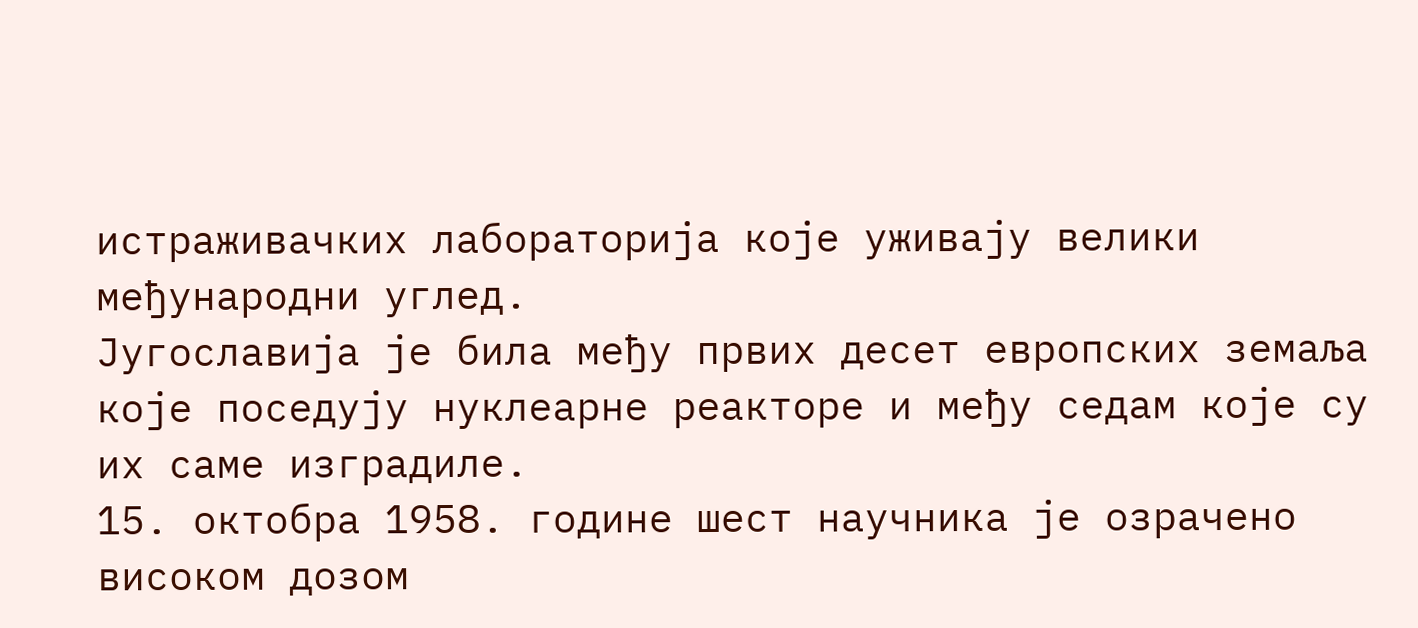истраживачких лабораторија које уживају велики међународни углед.
Југославија је била међу првих десет европских земаља које поседују нуклеарне реакторе и међу седам које су их саме изградиле.
15. октобра 1958. године шест научника је озрачено високом дозом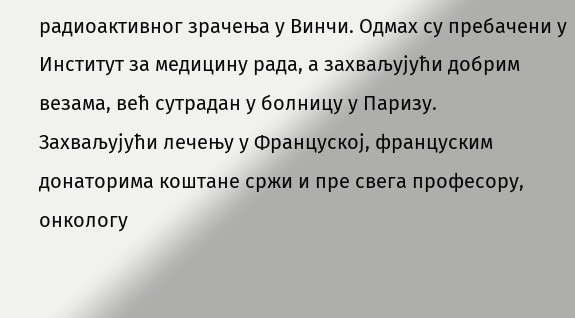радиоактивног зрачења у Винчи. Одмах су пребачени у Институт за медицину рада, а захваљујући добрим везама, већ сутрадан у болницу у Паризу.
Захваљујући лечењу у Француској, француским донаторима коштане сржи и пре свега професору, онкологу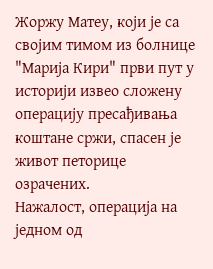Жоржу Матеу, који је са својим тимом из болнице "Марија Кири" први пут у историји извео сложену операцију пресађивања коштане сржи, спасен је живот петорице озрачених.
Нажалост, операција на једном од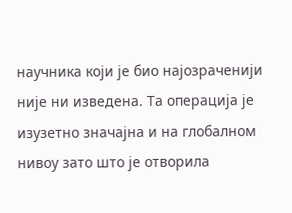научника који је био најозраченији није ни изведена. Та операција је изузетно значајна и на глобалном нивоу зато што је отворила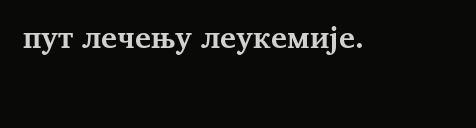пут лечењу леукемије.